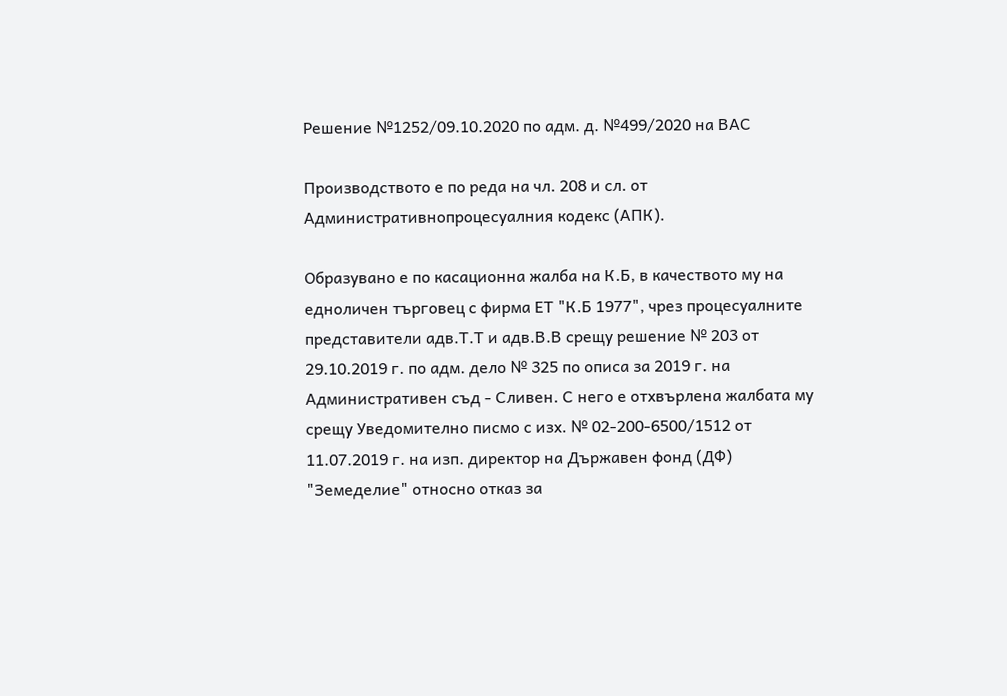Решение №1252/09.10.2020 по адм. д. №499/2020 на ВАС

Производството е по реда на чл. 208 и сл. от Административнопроцесуалния кодекс (АПК).

Образувано е по касационна жалба на К.Б, в качеството му на едноличен търговец с фирма ЕТ "К.Б 1977", чрез процесуалните представители адв.Т.Т и адв.В.В срещу решение № 203 от 29.10.2019 г. по адм. дело № 325 по описа за 2019 г. на Административен съд - Сливен. С него е отхвърлена жалбата му срещу Уведомително писмо с изх. № 02-200-6500/1512 от 11.07.2019 г. на изп. директор на Държавен фонд (ДФ) "Земеделие" относно отказ за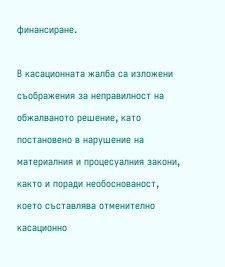финансиране.

В касационната жалба са изложени съображения за неправилност на обжалваното решение, като постановено в нарушение на материалния и процесуалния закони, както и поради необоснованост, което съставлява отменително касационно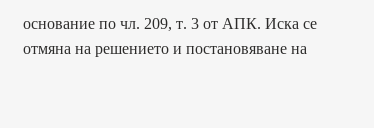основание по чл. 209, т. 3 от АПК. Иска се отмяна на решението и постановяване на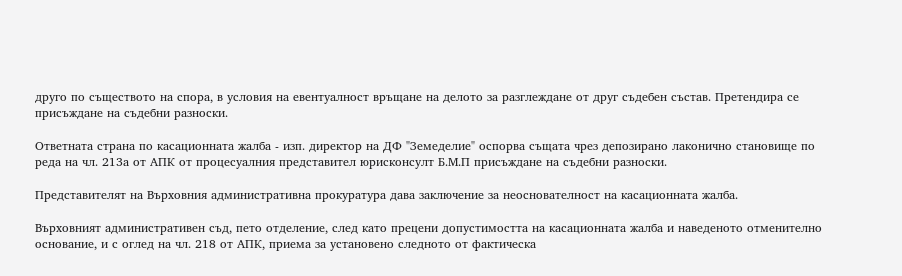друго по съществото на спора, в условия на евентуалност връщане на делото за разглеждане от друг съдебен състав. Претендира се присъждане на съдебни разноски.

Ответната страна по касационната жалба - изп. директор на ДФ "Земеделие" оспорва същата чрез депозирано лаконично становище по реда на чл. 213а от АПК от процесуалния представител юрисконсулт Б.М.П присъждане на съдебни разноски.

Представителят на Върховния административна прокуратура дава заключение за неоснователност на касационната жалба.

Върховният административен съд, пето отделение, след като прецени допустимостта на касационната жалба и наведеното отменително основание, и с оглед на чл. 218 от АПК, приема за установено следното от фактическа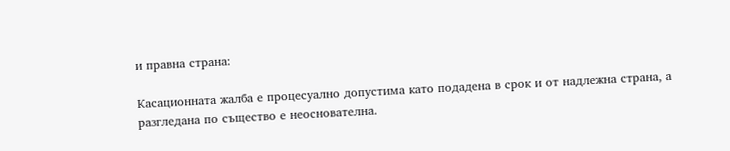и правна страна:

Касационната жалба е процесуално допустима като подадена в срок и от надлежна страна, а разгледана по същество е неоснователна.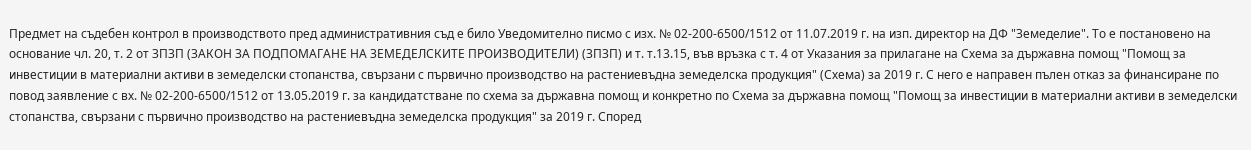Предмет на съдебен контрол в производството пред административния съд е било Уведомително писмо с изх. № 02-200-6500/1512 от 11.07.2019 г. на изп. директор на ДФ "Земеделие". То е постановено на основание чл. 20, т. 2 от ЗПЗП (ЗАКОН ЗА ПОДПОМАГАНЕ НА ЗЕМЕДЕЛСКИТЕ ПРОИЗВОДИТЕЛИ) (ЗПЗП) и т. т.13.15, във връзка с т. 4 от Указания за прилагане на Схема за държавна помощ "Помощ за инвестиции в материални активи в земеделски стопанства, свързани с първично производство на растениевъдна земеделска продукция" (Схема) за 2019 г. С него е направен пълен отказ за финансиране по повод заявление с вх. № 02-200-6500/1512 от 13.05.2019 г. за кандидатстване по схема за държавна помощ и конкретно по Схема за държавна помощ "Помощ за инвестиции в материални активи в земеделски стопанства, свързани с първично производство на растениевъдна земеделска продукция" за 2019 г. Според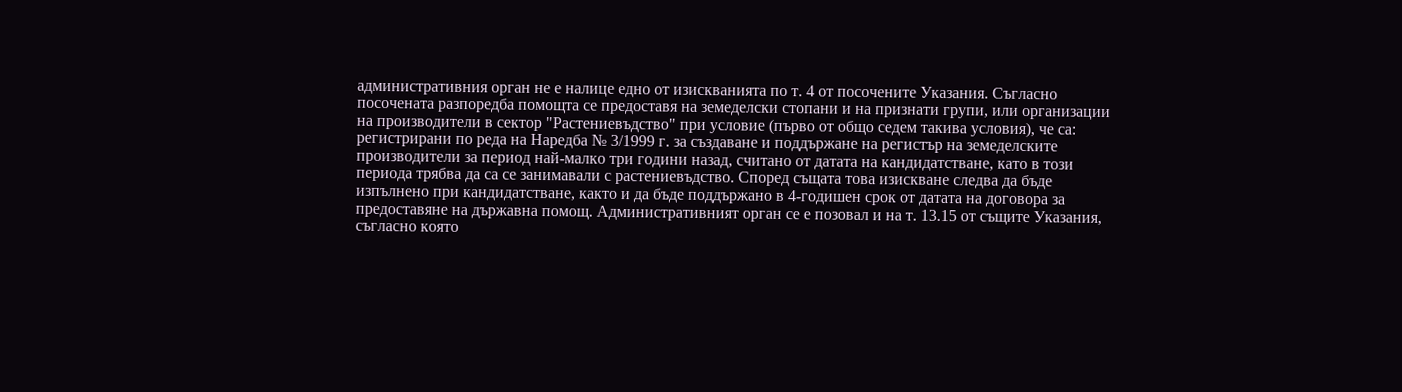административния орган не е налице едно от изискванията по т. 4 от посочените Указания. Съгласно посочената разпоредба помощта се предоставя на земеделски стопани и на признати групи, или организации на производители в сектор "Растениевъдство" при условие (първо от общо седем такива условия), че са: регистрирани по реда на Наредба № 3/1999 г. за създаване и поддържане на регистър на земеделските производители за период най-малко три години назад, считано от датата на кандидатстване, като в този периода трябва да са се занимавали с растениевъдство. Според същата това изискване следва да бъде изпълнено при кандидатстване, както и да бъде поддържано в 4-годишен срок от датата на договора за предоставяне на държавна помощ. Административният орган се е позовал и на т. 13.15 от същите Указания, съгласно която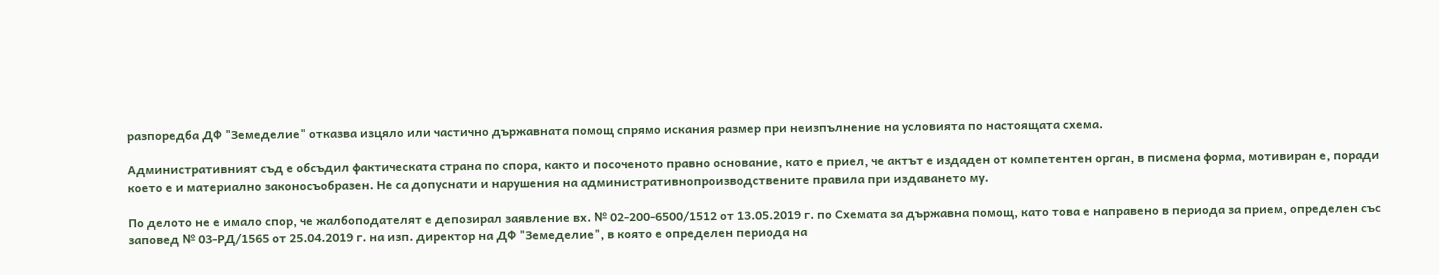разпоредба ДФ "Земеделие" отказва изцяло или частично държавната помощ спрямо искания размер при неизпълнение на условията по настоящата схема.

Административният съд е обсъдил фактическата страна по спора, както и посоченото правно основание, като е приел, че актът е издаден от компетентен орган, в писмена форма, мотивиран е, поради което е и материално законосъобразен. Не са допуснати и нарушения на административнопроизводствените правила при издаването му.

По делото не е имало спор, че жалбоподателят е депозирал заявление вх. № 02-200-6500/1512 от 13.05.2019 г. по Схемата за държавна помощ, като това е направено в периода за прием, определен със заповед № 03-РД/1565 от 25.04.2019 г. на изп. директор на ДФ "Земеделие", в която е определен периода на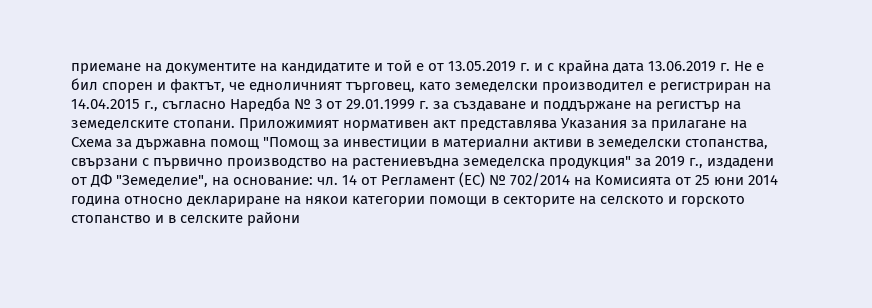приемане на документите на кандидатите и той е от 13.05.2019 г. и с крайна дата 13.06.2019 г. Не е бил спорен и фактът, че едноличният търговец, като земеделски производител е регистриран на 14.04.2015 г., съгласно Наредба № 3 от 29.01.1999 г. за създаване и поддържане на регистър на земеделските стопани. Приложимият нормативен акт представлява Указания за прилагане на Схема за държавна помощ "Помощ за инвестиции в материални активи в земеделски стопанства, свързани с първично производство на растениевъдна земеделска продукция" за 2019 г., издадени от ДФ "Земеделие", на основание: чл. 14 от Регламент (ЕС) № 702/2014 на Комисията от 25 юни 2014 година относно деклариране на някои категории помощи в секторите на селското и горското стопанство и в селските райони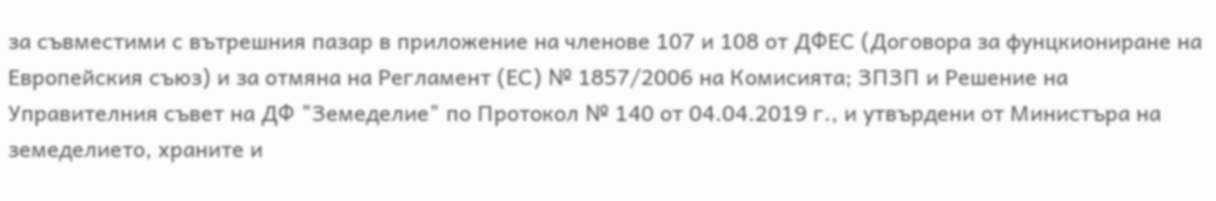за съвместими с вътрешния пазар в приложение на членове 107 и 108 от ДФЕС (Договора за фунцкиониране на Европейския съюз) и за отмяна на Регламент (ЕС) № 1857/2006 на Комисията; ЗПЗП и Решение на Управителния съвет на ДФ "Земеделие" по Протокол № 140 от 04.04.2019 г., и утвърдени от Министъра на земеделието, храните и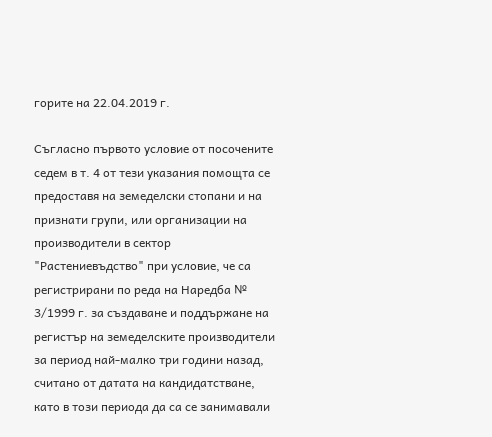горите на 22.04.2019 г.

Съгласно първото условие от посочените седем в т. 4 от тези указания помощта се предоставя на земеделски стопани и на признати групи, или организации на производители в сектор "Растениевъдство" при условие, че са регистрирани по реда на Наредба № 3/1999 г. за създаване и поддържане на регистър на земеделските производители за период най-малко три години назад, считано от датата на кандидатстване, като в този периода да са се занимавали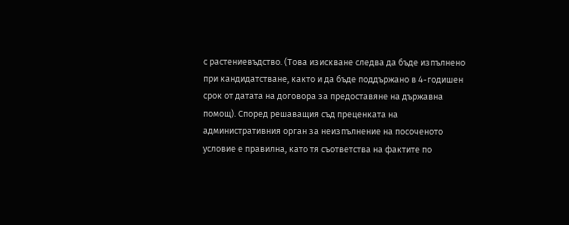с растениевъдство. (Това изискване следва да бъде изпълнено при кандидатстване, както и да бъде поддържано в 4-годишен срок от датата на договора за предоставяне на държавна помощ). Според решаващия съд преценката на административния орган за неизпълнение на посоченото условие е правилна, като тя съответства на фактите по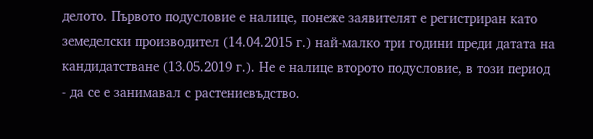делото. Първото подусловие е налице, понеже заявителят е регистриран като земеделски производител (14.04.2015 г.) най-малко три години преди датата на кандидатстване (13.05.2019 г.). Не е налице второто подусловие, в този период - да се е занимавал с растениевъдство.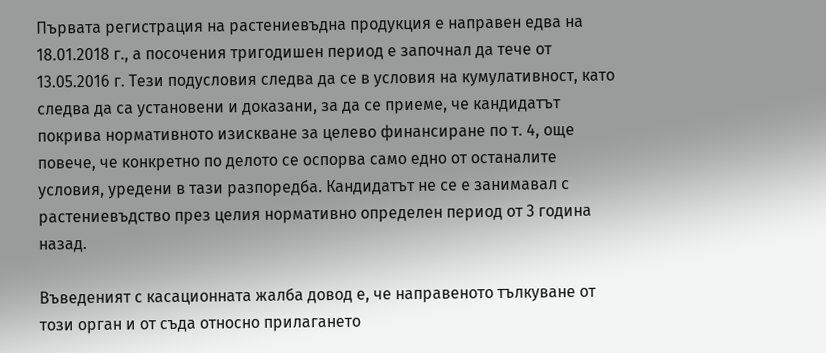Първата регистрация на растениевъдна продукция е направен едва на 18.01.2018 г., а посочения тригодишен период е започнал да тече от 13.05.2016 г. Тези подусловия следва да се в условия на кумулативност, като следва да са установени и доказани, за да се приеме, че кандидатът покрива нормативното изискване за целево финансиране по т. 4, още повече, че конкретно по делото се оспорва само едно от останалите условия, уредени в тази разпоредба. Кандидатът не се е занимавал с растениевъдство през целия нормативно определен период от 3 година назад.

Въведеният с касационната жалба довод е, че направеното тълкуване от този орган и от съда относно прилагането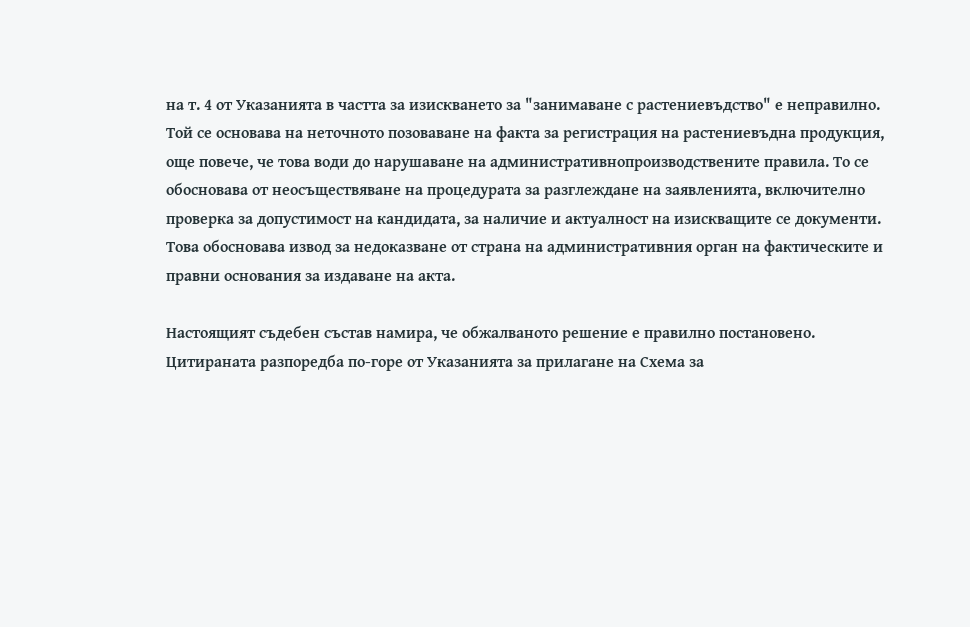на т. 4 от Указанията в частта за изискването за "занимаване с растениевъдство" е неправилно. Той се основава на неточното позоваване на факта за регистрация на растениевъдна продукция, още повече, че това води до нарушаване на административнопроизводствените правила. То се обосновава от неосъществяване на процедурата за разглеждане на заявленията, включително проверка за допустимост на кандидата, за наличие и актуалност на изискващите се документи. Това обосновава извод за недоказване от страна на административния орган на фактическите и правни основания за издаване на акта.

Настоящият съдебен състав намира, че обжалваното решение е правилно постановено. Цитираната разпоредба по-горе от Указанията за прилагане на Схема за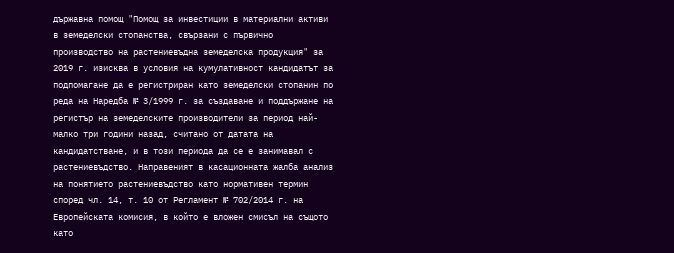държавна помощ "Помощ за инвестиции в материални активи в земеделски стопанства, свързани с първично производство на растениевъдна земеделска продукция" за 2019 г. изисква в условия на кумулативност кандидатът за подпомагане да е регистриран като земеделски стопанин по реда на Наредба № 3/1999 г. за създаване и поддържане на регистър на земеделските производители за период най-малко три години назад, считано от датата на кандидатстване, и в този периода да се е занимавал с растениевъдство. Направеният в касационната жалба анализ на понятието растениевъдство като нормативен термин според чл. 14, т. 10 от Регламент № 702/2014 г. на Европейската комисия, в който е вложен смисъл на същото като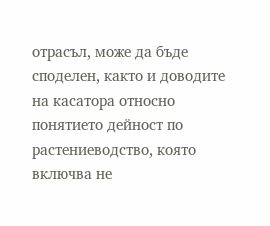отрасъл, може да бъде споделен, както и доводите на касатора относно понятието дейност по растениеводство, която включва не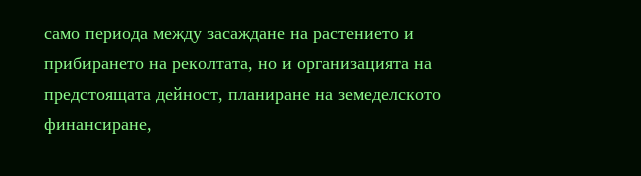само периода между засаждане на растението и прибирането на реколтата, но и организацията на предстоящата дейност, планиране на земеделското финансиране,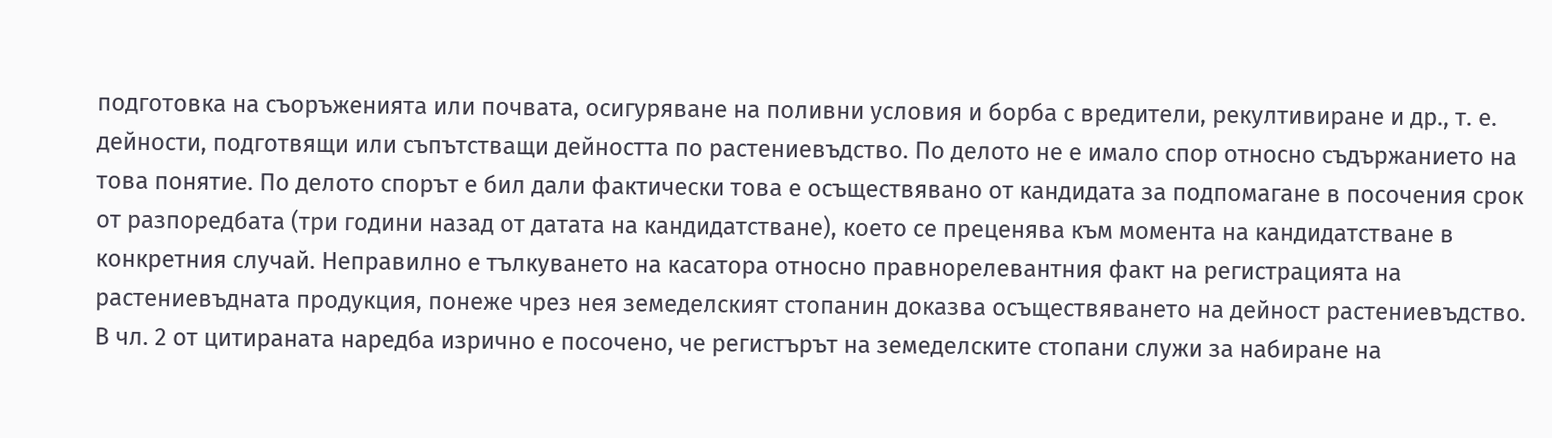подготовка на съоръженията или почвата, осигуряване на поливни условия и борба с вредители, рекултивиране и др., т. е. дейности, подготвящи или съпътстващи дейността по растениевъдство. По делото не е имало спор относно съдържанието на това понятие. По делото спорът е бил дали фактически това е осъществявано от кандидата за подпомагане в посочения срок от разпоредбата (три години назад от датата на кандидатстване), което се преценява към момента на кандидатстване в конкретния случай. Неправилно е тълкуването на касатора относно правнорелевантния факт на регистрацията на растениевъдната продукция, понеже чрез нея земеделският стопанин доказва осъществяването на дейност растениевъдство. В чл. 2 от цитираната наредба изрично е посочено, че регистърът на земеделските стопани служи за набиране на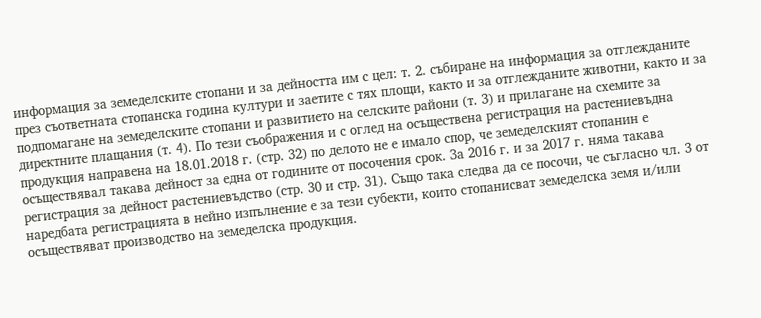информация за земеделските стопани и за дейността им с цел: т. 2. събиране на информация за отглежданите през съответната стопанска година култури и заетите с тях площи, както и за отглежданите животни, както и за подпомагане на земеделските стопани и развитието на селските райони (т. 3) и прилагане на схемите за директните плащания (т. 4). По тези съображения и с оглед на осъществена регистрация на растениевъдна продукция направена на 18.01.2018 г. (стр. 32) по делото не е имало спор, че земеделският стопанин е осъществявал такава дейност за една от годините от посочения срок. За 2016 г. и за 2017 г. няма такава регистрация за дейност растениевъдство (стр. 30 и стр. 31). Също така следва да се посочи, че съгласно чл. 3 от наредбата регистрацията в нейно изпълнение е за тези субекти, които стопанисват земеделска земя и/или осъществяват производство на земеделска продукция.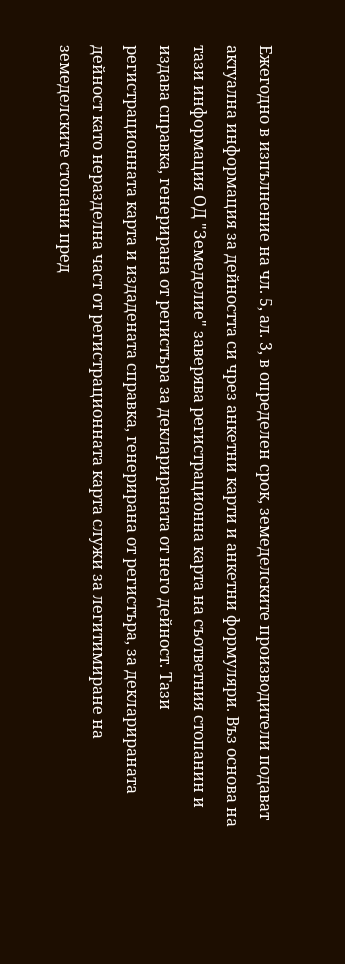Ежегодно в изпълнение на чл. 5, ал. 3, в определен срок, земеделските производители подават актуална информация за дейността си чрез анкетни карти и анкетни формуляри. Въз основа на тази информация ОД "Земеделие" заверява регистрационна карта на съответния стопанин и издава справка, генерирана от регистъра за декларираната от него дейност. Тази регистрационната карта и издадената справка, генерирана от регистъра, за декларираната дейност като неразделна част от регистрационната карта служи за легитимиране на земеделските стопани пред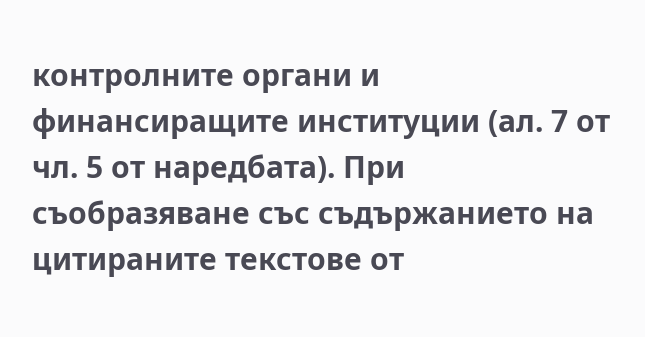контролните органи и финансиращите институции (ал. 7 от чл. 5 от наредбата). При съобразяване със съдържанието на цитираните текстове от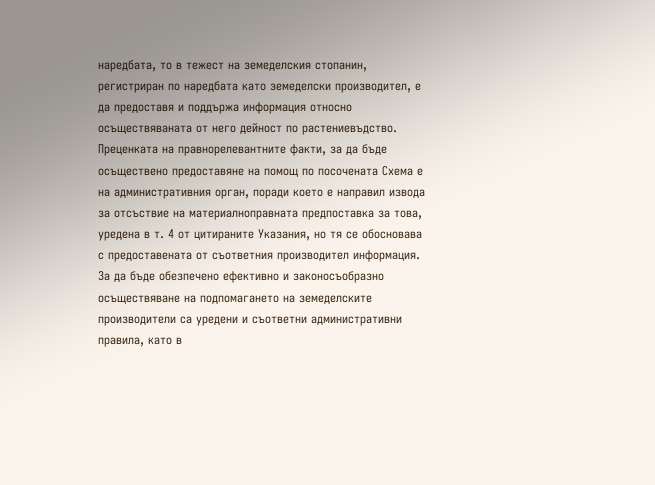наредбата, то в тежест на земеделския стопанин, регистриран по наредбата като земеделски производител, е да предоставя и поддържа информация относно осъществяваната от него дейност по растениевъдство. Преценката на правнорелевантните факти, за да бъде осъществено предоставяне на помощ по посочената Схема е на административния орган, поради което е направил извода за отсъствие на материалноправната предпоставка за това, уредена в т. 4 от цитираните Указания, но тя се обосновава с предоставената от съответния производител информация. За да бъде обезпечено ефективно и законосъобразно осъществяване на подпомагането на земеделските производители са уредени и съответни административни правила, като в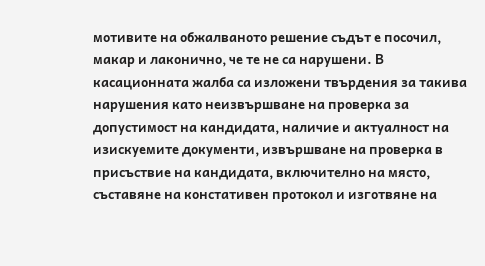мотивите на обжалваното решение съдът е посочил, макар и лаконично, че те не са нарушени. В касационната жалба са изложени твърдения за такива нарушения като неизвършване на проверка за допустимост на кандидата, наличие и актуалност на изискуемите документи, извършване на проверка в присъствие на кандидата, включително на място, съставяне на констативен протокол и изготвяне на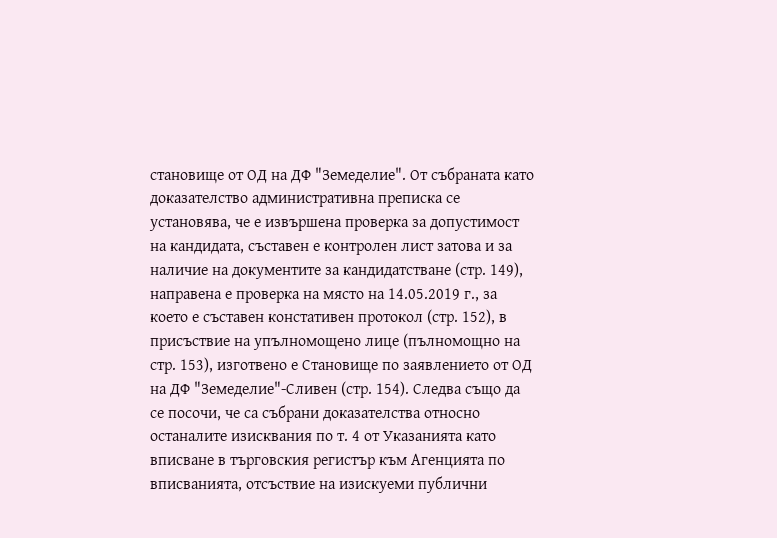становище от ОД на ДФ "Земеделие". От събраната като доказателство административна преписка се установява, че е извършена проверка за допустимост на кандидата, съставен е контролен лист затова и за наличие на документите за кандидатстване (стр. 149), направена е проверка на място на 14.05.2019 г., за което е съставен констативен протокол (стр. 152), в присъствие на упълномощено лице (пълномощно на стр. 153), изготвено е Становище по заявлението от ОД на ДФ "Земеделие"-Сливен (стр. 154). Следва също да се посочи, че са събрани доказателства относно останалите изисквания по т. 4 от Указанията като вписване в търговския регистър към Агенцията по вписванията, отсъствие на изискуеми публични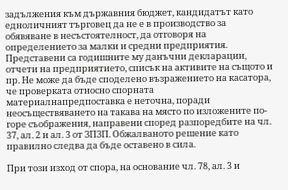задължения към държавния бюджет, кандидатът като едноличният търговец да не е в производство за обявяване в несъстоятелност, да отговоря на определението за малки и средни предприятия. Представени са годишните му данъчни декларации, отчети на предприятието, списък на активите на същото и пр. Не може да бъде споделено възражението на касатора, че проверката относно спорната материалнапредпоставка е неточна, поради неосъществяването на такава на място по изложените по-горе съображения, направени според разпоредбите на чл. 37, ал. 2 и ал. 3 от ЗПЗП. Обжалваното решение като правилно следва да бъде оставено в сила.

При този изход от спора, на основание чл. 78, ал. 3 и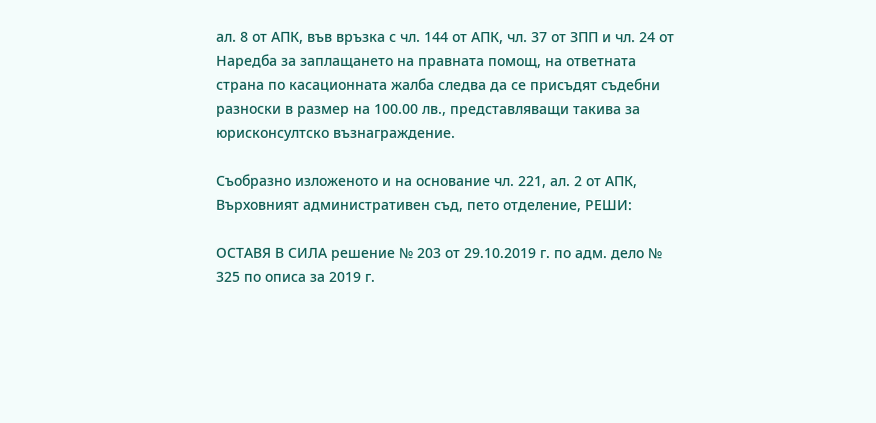ал. 8 от АПК, във връзка с чл. 144 от АПК, чл. 37 от ЗПП и чл. 24 от Наредба за заплащането на правната помощ, на ответната страна по касационната жалба следва да се присъдят съдебни разноски в размер на 100.00 лв., представляващи такива за юрисконсултско възнаграждение.

Съобразно изложеното и на основание чл. 221, ал. 2 от АПК, Върховният административен съд, пето отделение, РЕШИ:

ОСТАВЯ В СИЛА решение № 203 от 29.10.2019 г. по адм. дело № 325 по описа за 2019 г.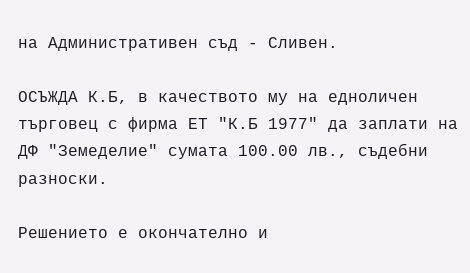на Административен съд - Сливен.

ОСЪЖДА К.Б, в качеството му на едноличен търговец с фирма ЕТ "К.Б 1977" да заплати на ДФ "Земеделие" сумата 100.00 лв., съдебни разноски.

Решението е окончателно и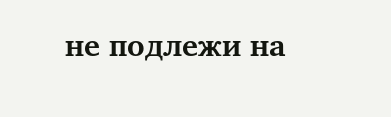не подлежи на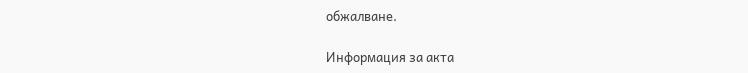обжалване.

Информация за акта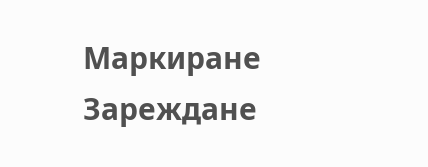Маркиране
Зареждане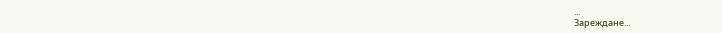...
Зареждане...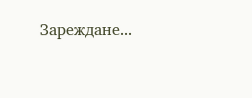Зареждане...